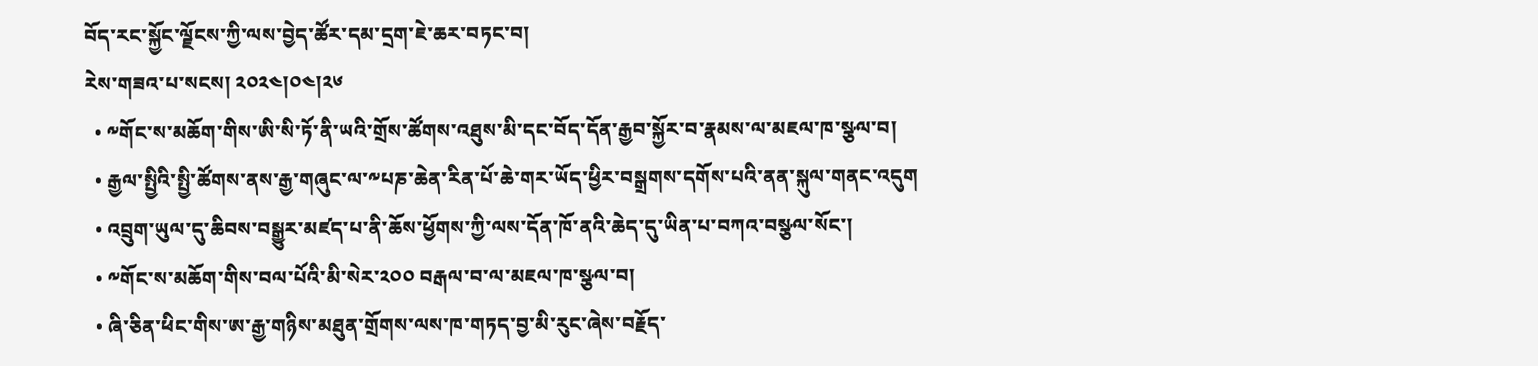བོད་རང་སྐྱོང་ལྗོངས་ཀྱི་ལས་བྱེད་ཚོར་དམ་དྲག་ཇེ་ཆར་བཏང་བ།
རེས་གཟའ་པ་སངས། ༢༠༢༤།༠༤།༢༦
  • ༸གོང་ས་མཆོག་གིས་ཨི་སི་ཏོ་ནི་ཡའི་གྲོས་ཚོགས་འཐུས་མི་དང་བོད་དོན་རྒྱབ་སྐྱོར་བ་རྣམས་ལ་མཇལ་ཁ་སྩལ་བ།
  • རྒྱལ་སྤྱིའི་སྤྱི་ཚོགས་ནས་རྒྱ་གཞུང་ལ་༸པཎ་ཆེན་རིན་པོ་ཆེ་གར་ཡོད་ཕྱིར་བསྒྲགས་དགོས་པའི་ནན་སྐུལ་གནང་འདུག
  • འབྲུག་ཡུལ་དུ་ཆིབས་བསྒྱུར་མཛད་པ་ནི་ཆོས་ཕྱོགས་ཀྱི་ལས་དོན་ཁོ་ནའི་ཆེད་དུ་ཡིན་པ་བཀའ་བསྩལ་སོང་།
  • ༸གོང་ས་མཆོག་གིས་བལ་པོའི་མི་སེར་༢༠༠ བརྒལ་བ་ལ་མཇལ་ཁ་སྩལ་བ།
  • ཞི་ཅིན་ཕིང་གིས་ཨ་རྒྱ་གཉིས་མཐུན་གྲོགས་ལས་ཁ་གཏད་བྱ་མི་རུང་ཞེས་བརྗོད་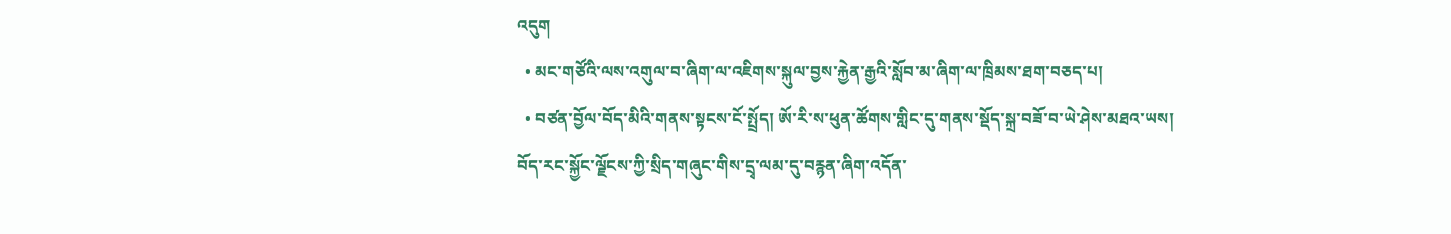འདུག
  • མང་གཙོའི་ལས་འགུལ་བ་ཞིག་ལ་འཇིགས་སྐུལ་བྱས་རྐྱེན་རྒྱའི་སློབ་མ་ཞིག་ལ་ཁྲིམས་ཐག་བཅད་པ།
  • བཙན་བྱོལ་བོད་མིའི་གནས་སྟངས་ངོ་སྤྲོད། ཨོ་རི་ས་ཕུན་ཚོགས་གླིང་དུ་གནས་སྡོད་སྐྲ་བཟོ་བ་ཡེ་ཤེས་མཐའ་ཡས།
བོད་རང་སྐྱོང་ལྗོངས་ཀྱི་སྲིད་གཞུང་གིས་དྲྭ་ལམ་དུ་བརྙན་ཞིག་འདོན་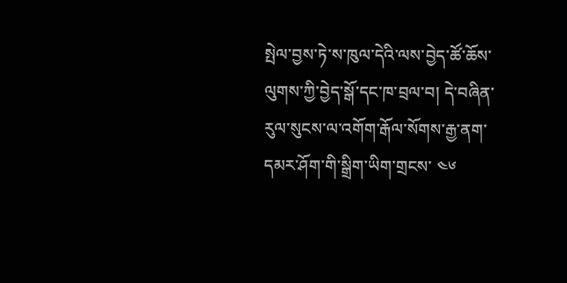སྤེལ་བྱས་ཏེ་ས་ཁུལ་དེའི་ལས་བྱེད་ཚོ་ཆོས་ལུགས་ཀྱི་བྱེད་སྒོ་དང་ཁ་བྲལ་བ། དེ་བཞིན་རུལ་སུངས་ལ་འགོག་རྒོལ་སོགས་རྒྱ་ནག་དམར་ཤོག་གི་སྒྲིག་ཡིག་གྲངས་ ༤༦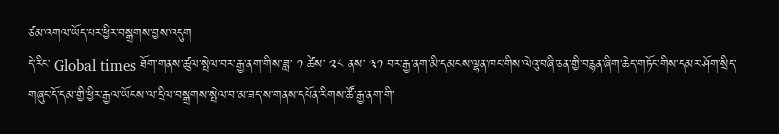ཙམ་འགལ་ཡོད་པར་ཕྱིར་བསྒྲགས་བྱས་འདུག
དེ་རིང་ Global times ཐོག་གནས་ཚུལ་སྤེལ་བར་རྒྱ་ནག་གིས་ཟླ་ ༡ ཚེས་ ༢༨ ནས་ ༣༡ བར་རྒྱ་ནག་མི་དམངས་ལྷན་ཁང་གིས་ལེའུ་བཞི་ཅན་གྱི་བརྙན་ཞིག་ཆེད་གཏོང་གིས་དམར་ཤོག་སྲིད་གཞུང་དོ་དམ་གྱི་ཕྱིར་རྒྱལ་ཡོངས་ལ་དྲིལ་བསྒྲགས་སྤེལ་བ་མ་ཟད་ས་གནས་དཔོན་རིགས་ཚོ་རྒྱ་ནག་གི་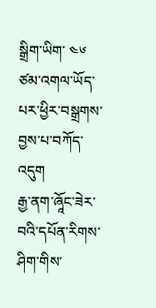སྒྲིག་ཡིག་ ༤༦ ཙམ་འགལ་ཡོད་པར་ཕྱིར་བསྒྲགས་བྱས་པ་བཀོད་འདུག
རྒྱ་ནག་ཞཱོང་ཟེར་བའི་དཔོན་རིགས་ཤིག་གིས་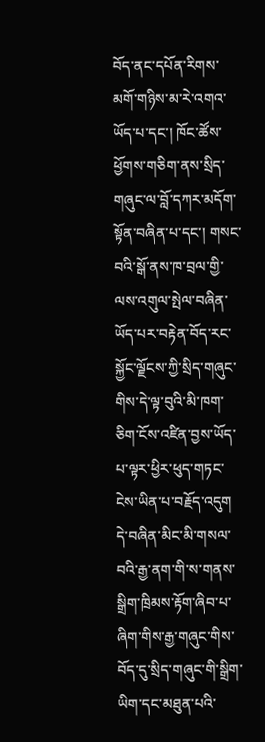བོད་ནང་དཔོན་རིགས་མགོ་གཉིས་མ་རེ་འགའ་ཡོད་པ་དང་། ཁོང་ཚོས་ཕྱོགས་གཅིག་ནས་སྲིད་གཞུང་ལ་བློ་དཀར་མདོག་སྟོན་བཞིན་པ་དང་། གསང་བའི་སྒོ་ནས་ཁ་བྲལ་གྱི་ལས་འགུལ་སྤེལ་བཞིན་ཡོད་པར་བརྟེན་བོད་རང་སྐྱོང་ལྗོངས་ཀྱི་སྲིད་གཞུང་གིས་དེ་ལྟ་བུའི་མི་ཁག་ཅིག་ངོས་འཛིན་བྱས་ཡོད་པ་ལྟར་ཕྱིར་ཕུད་གཏང་ངེས་ཡིན་པ་བརྗོད་འདུག
དེ་བཞིན་མིང་མི་གསལ་བའི་རྒྱ་ནག་གི་ས་གནས་སྒྲིག་ཁྲིམས་རྟོག་ཞིབ་པ་ཞིག་གིས་རྒྱ་གཞུང་གིས་བོད་དུ་སྲིད་གཞུང་གི་སྒྲིག་ཡིག་དང་མཐུན་པའི་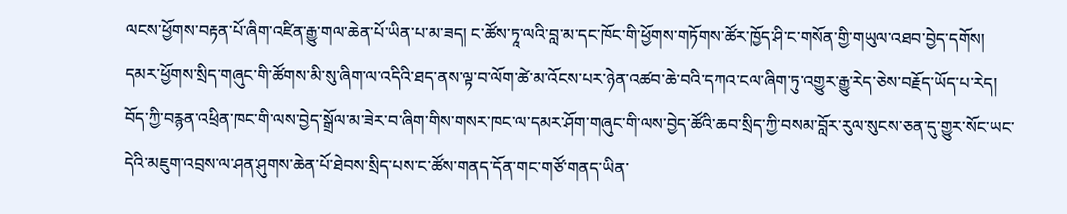ལངས་ཕྱོགས་བརྟན་པོ་ཞིག་འཛིན་རྒྱུ་གལ་ཆེན་པོ་ཡིན་པ་མ་ཟད། ང་ཚོས་ཏཱ་ལའི་བླ་མ་དང་ཁོང་གི་ཕྱོགས་གཏོགས་ཚོར་ཁྱོད་ཤི་ང་གསོན་གྱི་གཡུལ་འཐབ་བྱེད་དགོས། དམར་ཕྱོགས་སྲིད་གཞུང་གི་ཚོགས་མི་སུ་ཞིག་ལ་འདིའི་ཐད་ནས་ལྟ་བ་ལོག་ཚེ་མ་འོངས་པར་ཉེན་འཚབ་ཆེ་བའི་དཀའ་ངལ་ཞིག་ཏུ་འགྱུར་རྒྱུ་རེད་ཅེས་བརྗོད་ཡོད་པ་རེད།
བོད་ཀྱི་བརྙན་འཕྲིན་ཁང་གི་ལས་བྱེད་སྒྲོལ་མ་ཟེར་བ་ཞིག་གིས་གསར་ཁང་ལ་དམར་ཤོག་གཞུང་གི་ལས་བྱེད་ཚོའི་ཆབ་སྲིད་ཀྱི་བསམ་བློར་རུལ་སུངས་ཅན་དུ་གྱུར་སོང་ཡང་དེའི་མཇུག་འབྲས་ལ་ཤན་ཤུགས་ཆེན་པོ་ཐེབས་སྲིད་པས་ང་ཚོས་གནད་དོན་གང་གཙོ་གནད་ཡིན་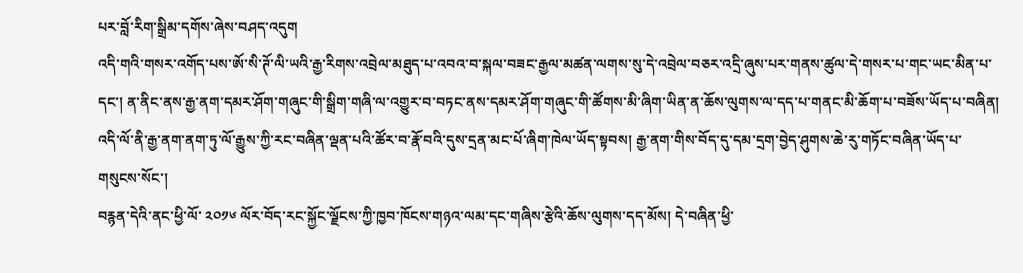པར་བློ་རིག་སྒྲིམ་དགོས་ཞེས་བཤད་འདུག
འདི་གའི་གསར་འགོད་པས་ཨོ་སི་ཊོ་ལི་ཡའི་རྒྱ་རིགས་འབྲེལ་མཐུད་པ་འབའ་བ་སྐལ་བཟང་རྒྱལ་མཚན་ལགས་སུ་དེ་འབྲེལ་བཅར་འདྲི་ཞུས་པར་གནས་ཚུལ་དེ་གསར་པ་གང་ཡང་མིན་པ་དང་། ན་ནིང་ནས་རྒྱ་ནག་དམར་ཤོག་གཞུང་གི་སྒྲིག་གཞི་ལ་འགྱུར་བ་བཏང་ནས་དམར་ཤོག་གཞུང་གི་ཚོགས་མི་ཞིག་ཡིན་ན་ཆོས་ལུགས་ལ་དད་པ་གནང་མི་ཆོག་པ་བཟོས་ཡོད་པ་བཞིན། འདི་ལོ་ནི་རྒྱ་ནག་ནག་ཏུ་ལོ་རྒྱུས་ཀྱི་རང་བཞིན་ལྡན་པའི་ཚོར་བ་རྣོ་བའི་དུས་དྲན་མང་པོ་ཞིག་ཁེལ་ཡོད་སྟབས། རྒྱ་ནག་གིས་བོད་དུ་དམ་དྲག་བྱེད་ཤུགས་ཆེ་རུ་གཏོང་བཞིན་ཡོད་པ་གསུངས་སོང་།
བརྙན་དེའི་ནང་ཕྱི་ལོ་ ༢༠༡༦ ལོར་བོད་རང་སྐྱོང་ལྗོངས་ཀྱི་ཁྱབ་ཁོངས་གཉའ་ལམ་དང་གཞིས་རྩེའི་ཆོས་ལུགས་དད་མོས། དེ་བཞིན་ཕྱི་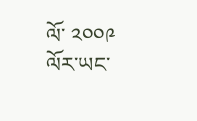ལོ་ ༢༠༠༩ ལོར་ཡང་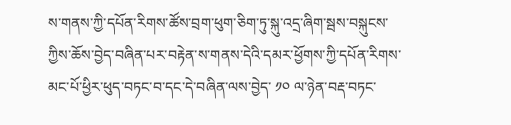ས་གནས་ཀྱི་དཔོན་རིགས་ཚོས་བྲག་ཕུག་ཅིག་ཏུ་སྐུ་འདྲ་ཞིག་སྦས་བསྐུངས་ཀྱིས་ཆོས་བྱེད་བཞིན་པར་བརྟེན་ས་གནས་དེའི་དམར་ཕྱོགས་ཀྱི་དཔོན་རིགས་མང་པོ་ཕྱིར་ཕུད་བཏང་བ་དང་དེ་བཞིན་ལས་བྱེད་ ༡༠ ལ་ཉེན་བརྡ་བཏང་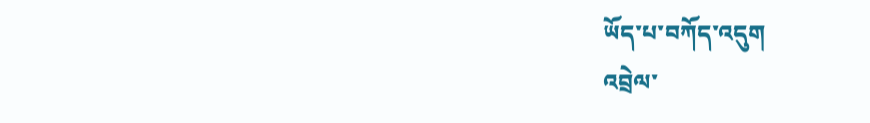ཡོད་པ་བཀོད་འདུག
འབྲེལ་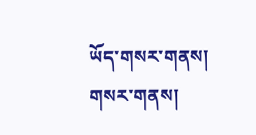ཡོད་གསར་གནས།
གསར་གནས།